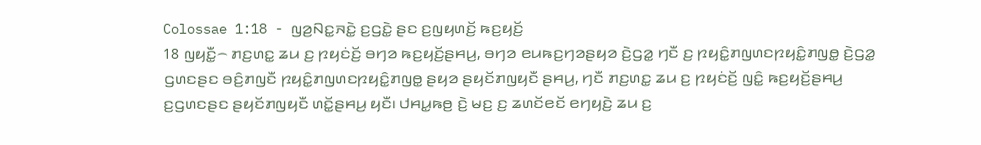Colossae 1:18 - ꤜꤤ꤬ꤡꤢ꤭ꤏꤢꤧ꤭ ꤢ꤬ꤞꤢꤧ꤭ ꤔꤢ ꤢ꤬ꤜꤟꤛꤢꤩ꤬ ꤒꤢ꤬ꤟꤢꤩ꤬
18 ꤜꤟꤢꤪ꤭꤮ ꤊꤢ꤬ꤛꤢ꤭ ꤘꤣ ꤢ꤬ ꤐꤟꤢꤦꤢꤩ꤬ ꤋꤚꤤ ꤒꤢ꤬ꤟꤢꤩ꤬ꤔꤌꤣ꤬, ꤋꤚꤤ ꤕꤣꤒꤢ꤬ꤚꤤꤔꤟꤤ ꤢꤧ꤬ꤞꤤ꤭ ꤚꤢꤪ ꤢ꤬ ꤐꤟꤢꤨ꤭ꤊꤜꤛꤢꤐꤟꤢꤨ꤭ꤊꤜꤥ꤭ ꤢꤧ꤬ꤞꤤ꤭ ꤞꤛꤢꤔꤢ ꤋꤢꤨ꤬ꤊꤜꤢꤪ ꤐꤟꤢꤨ꤭ꤊꤜꤛꤢꤐꤟꤢꤨ꤭ꤊꤜꤥ꤭ ꤔꤟꤤ ꤔꤟꤢꤩꤊꤜꤟꤢꤪ ꤔꤌꤣ꤬, ꤚꤢꤪ ꤊꤢ꤬ꤛꤢ꤭ ꤘꤣ ꤢ꤬ ꤐꤟꤢꤦꤢꤩ꤬ ꤜꤢꤨ꤭ ꤒꤢ꤬ꤟꤢꤩ꤬ꤔꤌꤣ꤬ ꤢ꤬ꤞꤛꤢꤔꤢ ꤔꤟꤢꤩꤊꤜꤟꤢꤪ ꤛꤢꤩ꤭ꤔꤌꤣ꤬ ꤟꤢꤪ꤯ ꤓꤌꤣ꤭ꤒꤥ꤬ ꤢꤧ꤬ ꤗꤢ꤬ ꤢ꤬ ꤘꤛꤢꤩꤕꤢꤩ ꤕꤚꤟꤢꤧ꤬ ꤘꤣ ꤢ꤬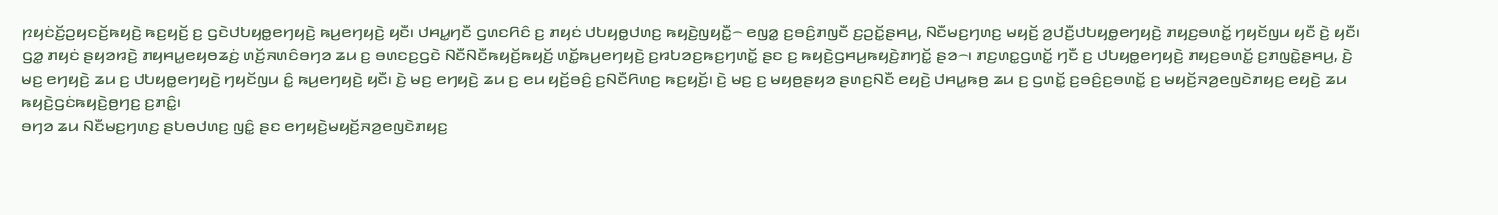ꤐꤟꤢꤦꤢꤩ꤬ꤑꤟꤢꤢꤩ꤬ꤒꤟꤢꤧ꤬ ꤒꤢ꤬ꤟꤢꤩ꤬ ꤢ꤬ ꤞꤢꤧꤓꤝꤟꤥ꤭ꤕꤚꤟꤢꤧ꤬ ꤒꤣ꤬ꤕꤚꤟꤢꤧ꤬ ꤟꤢꤪ꤯ ꤓꤌꤣ꤭ꤚꤢꤪ ꤞꤛꤢꤖꤢꤨ ꤢ꤬ ꤊꤟꤢꤦ ꤓꤝꤟꤥ꤭ꤓꤛꤢ꤬ ꤒꤟꤢꤧ꤬ꤜꤟꤢꤪ꤭꤮ ꤕꤜꤤ꤭ ꤢ꤬ꤋꤢꤨ꤬ꤊꤜꤢꤪ ꤢ꤬ꤑꤢꤩ꤭ꤔꤌꤣ꤬, ꤡꤢꤪꤗꤢ꤬ꤚꤛꤢ꤬ ꤗꤟꤢꤩ꤬ ꤤ꤬ꤓꤢꤪ꤬ꤓꤝꤟꤥ꤭ꤕꤚꤟꤢꤧ꤬ ꤊꤟꤢ꤬ꤋꤛꤢꤩ꤭ ꤚꤟꤢꤩꤜꤣ ꤟꤢꤪ ꤢꤧ꤬ ꤟꤢꤪ꤯
ꤞꤤ꤭ ꤊꤟꤢꤦ ꤔꤟꤤꤙꤢꤧ꤬ ꤊꤟꤌꤣ꤭ꤕꤟꤥꤘꤢꤦ꤬ ꤛꤢꤩ꤬ꤏꤛꤢꤨꤋꤚꤤ ꤘꤣ ꤢ꤬ ꤋꤛꤢꤢ꤬ꤞꤢꤧ ꤡꤢꤪꤡꤢꤪꤒꤟꤢꤩ꤬ꤒꤟꤢꤩ꤬ ꤛꤢꤩ꤭ꤒꤣ꤬ꤕꤚꤟꤢꤧ꤬ ꤢ꤬ꤙꤝꤤꤢ꤬ꤒꤢ꤬ꤚꤛꤢꤩ꤭ ꤔꤢ ꤢ꤬ ꤒꤟꤢꤧ꤬ꤞꤌꤣ꤬ꤒꤟꤢꤧ꤬ꤊꤚꤢꤩ꤭ ꤔꤤ꤮꤯ ꤊꤢ꤬ꤛꤢ꤭ꤞꤛꤢꤩ꤭ ꤚꤢꤪ ꤢ꤬ ꤓꤝꤟꤥ꤭ꤕꤚꤟꤢꤧ꤬ ꤊꤟꤢ꤬ꤋꤛꤢꤩ꤭ ꤢ꤬ꤊꤜꤢꤧ꤭ꤔꤌꤣ꤬, ꤢꤧ꤬ ꤗꤢ꤬ ꤕꤚꤟꤢꤧ꤬ ꤘꤣ ꤢ꤬ ꤓꤝꤟꤥ꤭ꤕꤚꤟꤢꤧ꤬ ꤚꤟꤢꤩꤜꤣ ꤢꤨ꤭ ꤒꤣ꤬ꤕꤚꤟꤢꤧ꤬ ꤟꤢꤪ꤯ ꤢꤧ꤬ ꤗꤢ꤬ ꤕꤚꤟꤢꤧ꤬ ꤘꤣ ꤢ꤬ ꤕꤣ ꤟꤢꤩ꤬ꤋꤢꤨ꤬ ꤢ꤬ꤡꤢꤪꤖꤛꤢ꤬ ꤒꤢ꤬ꤟꤢꤩ꤬꤯ ꤢꤧ꤬ ꤗꤢ꤬ ꤢ꤬ ꤗꤟꤥ꤬ꤔꤟꤤ ꤔꤛꤢ꤬ꤡꤢꤪ ꤕꤟꤢꤧ꤬ ꤓꤌꤣ꤭ꤒꤥ꤬ ꤘꤣ ꤢ꤬ ꤞꤛꤢꤩ꤭ ꤢ꤬ꤋꤢꤨ꤬ꤢ꤬ꤋꤛꤢꤩ꤭ ꤢ꤬ ꤗꤟꤢꤩ꤬ꤏꤤ꤬ꤕꤜꤢꤧꤊꤟꤢ꤬ ꤕꤟꤢꤧ꤬ ꤘꤣ ꤒꤟꤢꤧ꤬ꤞꤢꤦꤒꤟꤢꤧ꤬ꤥ꤬ꤚꤢ꤬ ꤢ꤬ꤊꤢꤨ꤭꤯
ꤋꤚꤤ ꤘꤣ ꤡꤢꤪꤗꤢ꤬ꤚꤛꤢ꤬ ꤔꤝꤥꤓꤛꤢ꤬ ꤜꤢꤨ꤭ ꤔꤢ ꤕꤚꤟꤢꤧ꤬ꤗꤟꤢꤩ꤬ꤏꤤ꤬ꤕꤜꤢꤧꤊꤟꤢ꤬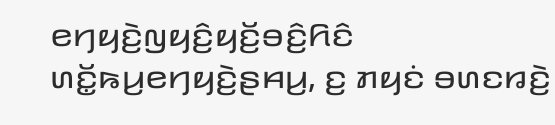ꤕꤚꤟꤢꤧ꤬ꤜꤟꤢꤨ꤬ꤟꤢꤩ꤬ꤋꤢꤨ꤬ꤖꤢꤨ ꤛꤢꤩ꤭ꤒꤣ꤬ꤕꤚꤟꤢꤧ꤬ꤔꤌꤣ꤬, ꤢ꤬ ꤊꤟꤢꤦ ꤋꤛꤢꤙꤢꤧ꤬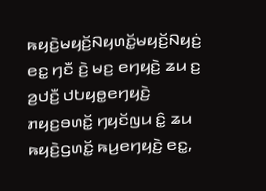ꤒꤟꤢꤧ꤬ꤗꤟꤢꤩ꤬ꤡꤟꤛꤢꤩ꤭ꤗꤟꤢꤩ꤬ꤡꤟꤢꤦ꤬ ꤕꤢ꤭ ꤚꤢꤪ ꤢꤧ꤬ ꤗꤢ꤬ ꤕꤚꤟꤢꤧ꤬ ꤘꤣ ꤢ꤬ ꤤ꤬ꤓꤢꤪ꤬ ꤓꤝꤟꤥ꤭ꤕꤚꤟꤢꤧ꤬ ꤊꤟꤢ꤬ꤋꤛꤢꤩ꤭ ꤚꤟꤢꤩꤜꤣ ꤢꤨ꤭ ꤘꤣ ꤒꤟꤢꤧ꤬ꤞꤛꤢꤩ꤭ ꤒꤣ꤬ꤕꤚꤟꤢꤧ꤬ ꤕꤢ꤭,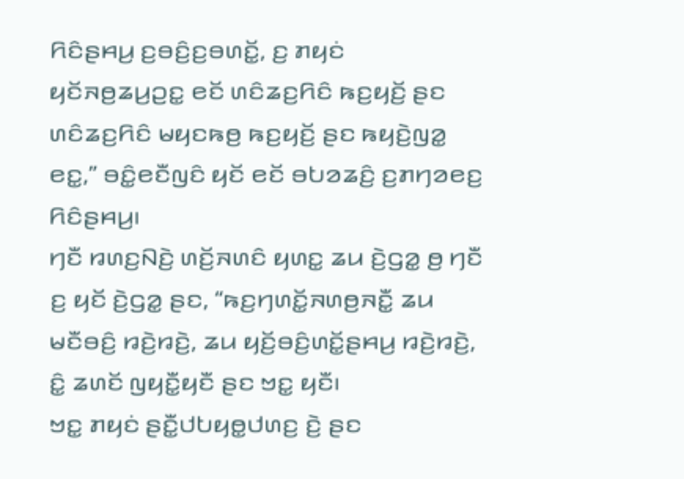ꤖꤢꤨꤔꤌꤣ꤬ ꤢ꤬ꤋꤢꤨ꤬ꤢ꤬ꤋꤛꤢꤩ꤭, ꤢ꤬ ꤊꤟꤢꤦ ꤟꤢꤩꤏꤥ꤬ꤘꤣ꤬ꤑꤢ꤭ ꤕꤢꤩ ꤛꤢꤨꤘꤢ꤬ꤖꤢꤨ ꤒꤢ꤬ꤟꤢꤩ꤬ ꤔꤢ ꤛꤢꤨꤘꤢ꤬ꤖꤢꤨ ꤗꤟꤢꤒꤥ꤬ ꤒꤢ꤬ꤟꤢꤩ꤬ ꤔꤢ ꤒꤟꤢꤧ꤬ꤜꤤ꤭ ꤕꤢ꤭,” ꤋꤢꤨ꤭ꤕꤢꤪꤜꤢꤨ ꤟꤢꤩ ꤕꤢꤩ ꤋꤝꤤꤘꤢꤨ꤬ ꤢ꤬ꤊꤚꤤꤕꤢ꤬ ꤖꤢꤨꤔꤌꤣ꤬꤯
ꤚꤢꤪ ꤙꤛꤢ꤬ꤡꤢꤧ꤬ ꤛꤢꤩ꤬ꤏꤛꤢꤨ ꤟꤛꤢ꤭ ꤘꤣ ꤢꤧ꤬ꤞꤤ꤭ ꤥ꤬ ꤚꤢꤪ ꤢ꤬ ꤟꤢꤩ ꤢꤧ꤬ꤞꤤ꤭ ꤔꤢ, “ꤒꤢ꤬ꤚꤛꤢꤩ꤭ꤏꤛꤥ꤬ꤏꤢꤪ꤭ ꤘꤣ ꤗꤢꤪꤋꤢꤨ꤬ ꤙꤢꤧ꤬ꤙꤢꤧ꤬, ꤘꤣ ꤟꤢꤩ꤬ꤋꤢꤨ꤬ꤛꤢꤩ꤭ꤔꤌꤣ꤬ ꤙꤢꤧ꤬ꤙꤢꤧ꤬, ꤢꤨ꤭ ꤘꤛꤢꤩ ꤜꤟꤢꤪ꤭ꤟꤢꤪ ꤔꤢ ꤠꤢ꤭ ꤟꤢꤪ꤯
ꤠꤢ꤭ ꤊꤟꤢꤦ ꤔꤢꤪ꤭ꤓꤝꤟꤥ꤭ꤓꤛꤢ꤬ ꤢꤧ꤬ ꤔꤢ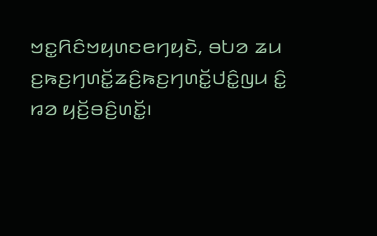ꤠꤢ꤭ꤖꤢꤨꤠꤟꤛꤢꤕꤚꤟꤢꤧ, ꤋꤝꤤ ꤘꤣ ꤢ꤬ꤒꤢ꤬ꤚꤛꤢꤩ꤭ꤘꤢꤨ꤬ꤒꤢ꤬ꤚꤛꤢꤩ꤭ꤓꤢꤨ꤭ꤜꤣ ꤢꤨ꤭ ꤙꤤ ꤟꤢꤩ꤬ꤋꤢꤨ꤬ꤛꤢꤩ꤭꤯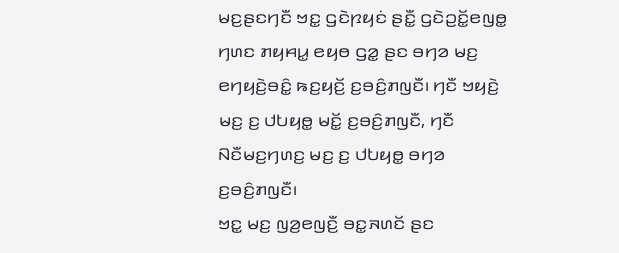ꤗꤢ꤬ꤔꤢꤚꤢꤪ ꤠꤢ꤭ ꤞꤢꤧꤐꤟꤢꤦ ꤔꤢꤪ꤭ ꤞꤢꤧꤑꤢꤩ꤭ꤕꤜꤥ꤭ ꤚꤛꤢ ꤊꤟꤌꤣ꤭ ꤕꤟꤥ ꤞꤤ꤭ ꤔꤢ ꤋꤚꤤ ꤗꤢ꤬ ꤕꤚꤟꤢꤧ꤬ꤋꤢꤨ꤭ ꤒꤢ꤬ꤟꤢꤩ꤬ ꤢ꤬ꤋꤢꤨ꤬ꤊꤜꤢꤪ꤯ ꤚꤢꤪ ꤠꤟꤢꤧ꤬ ꤗꤢ꤬ ꤢ꤬ ꤓꤝꤟꤥ꤭ ꤗꤢꤩ꤭ ꤢ꤬ꤋꤢꤨ꤬ꤊꤜꤢꤪ, ꤚꤢꤪ ꤡꤢꤪꤗꤢ꤬ꤚꤛꤢ꤬ ꤗꤢ꤬ ꤢ꤬ ꤓꤝꤟꤥ꤭ ꤋꤚꤤ ꤢ꤬ꤋꤢꤨ꤬ꤊꤜꤢꤪ꤯
ꤠꤢ꤭ ꤗꤢ꤬ ꤜꤤ꤬ꤕꤜꤢꤪ꤬ ꤋꤢ꤭ꤏꤛꤢꤩ ꤔꤢ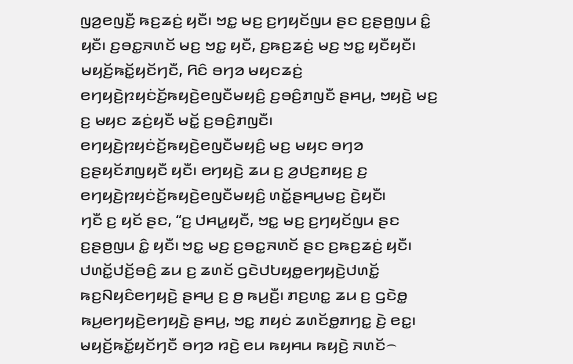ꤜꤤ꤬ꤕꤜꤢꤪ꤬ ꤒꤢ꤬ꤘꤢꤦ꤬ ꤟꤢꤪ꤯ ꤠꤢ꤭ ꤗꤢ꤬ ꤢ꤬ꤚꤟꤢꤩꤜꤣ ꤔꤢ ꤢ꤬ꤔꤥ꤬ꤜꤣ ꤢꤨ꤭ ꤟꤢꤪ꤯ ꤢ꤬ꤋꤢ꤭ꤏꤛꤢꤩ ꤗꤢ꤬ ꤠꤢ꤭ ꤟꤢꤪ, ꤢ꤬ꤒꤢ꤬ꤘꤢꤦ꤬ ꤗꤢ꤬ ꤠꤢ꤭ ꤟꤢꤪꤟꤢꤪ꤯
ꤗꤟꤢꤩ꤬ꤒꤢꤩ꤭ꤟꤢꤩꤚꤢꤪ, ꤖꤢꤨ ꤋꤚꤤ ꤗꤟꤢꤘꤢꤦ꤬ ꤕꤚꤟꤢꤧ꤬ꤐꤟꤢꤦꤢꤩ꤬ꤒꤟꤢꤧ꤬ꤕꤜꤢꤪꤗꤟꤢꤨ꤬ ꤢ꤬ꤋꤢꤨ꤬ꤊꤜꤢꤪ ꤔꤌꤣ꤬, ꤠꤟꤢꤧ꤬ ꤗꤢ꤬ ꤢ꤬ ꤗꤟꤢ ꤘꤢꤦ꤬ꤟꤢꤪ ꤗꤢꤩ꤭ ꤢ꤬ꤋꤢꤨ꤬ꤊꤜꤢꤪ꤯ ꤕꤚꤟꤢꤧ꤬ꤐꤟꤢꤦꤢꤩ꤬ꤒꤟꤢꤧ꤬ꤕꤜꤢꤪꤗꤟꤢꤨ꤬ ꤗꤢ꤬ ꤗꤟꤢ ꤋꤚꤤ ꤢ꤬ꤔꤟꤢꤩꤊꤜꤟꤢꤪ ꤟꤢꤪ꤯ ꤕꤚꤟꤢꤧ꤬ ꤘꤣ ꤢ꤬ ꤤ꤬ꤓꤢ꤬ꤊꤟꤢ꤬ ꤢ꤬ ꤕꤚꤟꤢꤧ꤬ꤐꤟꤢꤦꤢꤩ꤬ꤒꤟꤢꤧ꤬ꤕꤜꤢꤪꤗꤟꤢꤨ꤬ ꤛꤢꤩ꤭ꤔꤌꤣ꤬ꤗꤢ꤬ ꤢꤧ꤬ꤟꤢꤪ꤯
ꤚꤢꤪ ꤢ꤬ ꤟꤢꤩ ꤔꤢ, “ꤢ꤬ ꤓꤌꤣ꤭ꤟꤢꤪ, ꤠꤢ꤭ ꤗꤢ꤬ ꤢ꤬ꤚꤟꤢꤩꤜꤣ ꤔꤢ ꤢ꤬ꤔꤥ꤬ꤜꤣ ꤢꤨ꤭ ꤟꤢꤪ꤯ ꤠꤢ꤭ ꤗꤢ꤬ ꤢ꤬ꤋꤢ꤭ꤏꤛꤢꤩ ꤔꤢ ꤢ꤬ꤒꤢ꤬ꤘꤢꤦ꤬ ꤟꤢꤪ꤯ ꤓꤛꤢꤩ꤭ꤓꤢꤩ꤬ꤋꤢꤨ꤬ ꤘꤣ ꤢ꤬ ꤘꤛꤢꤩ ꤞꤢꤧꤓꤝꤟꤥ꤭ꤕꤚꤟꤢꤧ꤬ꤓꤛꤢꤩ꤭ ꤒꤢ꤬ꤡꤟꤢꤨꤕꤚꤟꤢꤧ꤬ ꤔꤌꤣ꤬ ꤢ꤬ ꤥ꤬ ꤒꤣ꤬ꤢꤪ꤬꤯ ꤊꤢ꤬ꤛꤢ꤭ ꤘꤣ ꤢ꤬ ꤞꤢꤧꤥ꤭ ꤒꤣ꤬ꤕꤚꤟꤢꤧ꤬ꤕꤚꤟꤢꤧ꤬ ꤔꤌꤣ꤬, ꤠꤢ꤭ ꤊꤟꤢꤦ ꤘꤛꤢꤩꤥ꤭ꤊꤚꤢ꤭ ꤢꤧ꤬ ꤕꤢ꤭꤯
ꤗꤟꤢꤩ꤬ꤒꤢꤩ꤭ꤟꤢꤩꤚꤢꤪ ꤋꤚꤤ ꤙꤢꤧ꤬ ꤕꤣ ꤒꤟꤌꤣ ꤒꤟꤢꤧ꤬ ꤏꤛꤢꤩ꤮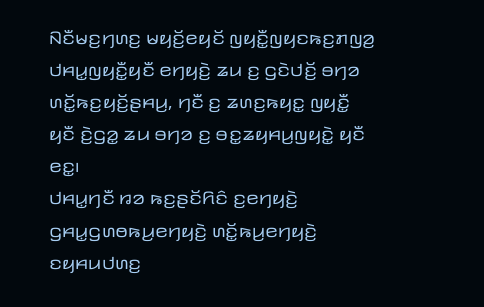ꤡꤢꤪꤗꤢ꤬ꤚꤛꤢ꤬ ꤗꤟꤢꤩ꤬ꤕꤟꤢꤩ ꤜꤟꤢꤪ꤭ꤜꤟꤢꤒꤢ꤬ꤊꤜꤤ꤬ ꤓꤌꤣ꤭ꤜꤟꤢꤪ꤭ꤟꤢꤪ ꤕꤚꤟꤢꤧ꤬ ꤘꤣ ꤢ꤬ ꤞꤢꤧꤓꤢꤩ꤬ ꤋꤚꤤ ꤛꤢꤩ꤭ꤒꤢ꤬ꤟꤢꤩ꤬ꤔꤌꤣ꤬, ꤚꤢꤪ ꤢ꤬ ꤘꤛꤢ꤬ꤒꤟꤢ꤭ ꤜꤟꤢꤪ꤭ ꤟꤢꤪ ꤢꤧ꤬ꤞꤤ꤭ ꤘꤣ ꤋꤚꤤ ꤢ꤬ ꤋꤢ꤭ꤘꤟꤌꤣ꤬ꤜꤟꤢꤧ꤭ ꤟꤢꤪ ꤕꤢ꤭꤯
ꤓꤌꤣ꤭ꤚꤢꤪ ꤙꤤ ꤒꤢ꤬ꤔꤢꤩꤖꤢꤨ ꤢ꤬ꤕꤚꤟꤢꤧ꤬ ꤞꤌꤣ꤭ꤞꤛꤥꤒꤣ꤬ꤕꤚꤟꤢꤧ꤬ ꤛꤢꤩ꤭ꤒꤣ꤬ꤕꤚꤟꤢꤧ꤬ ꤢꤟꤌꤣꤓꤛꤢ꤬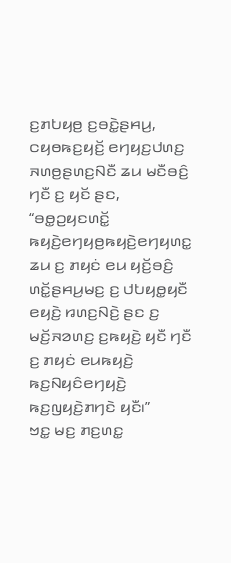ꤢ꤬ꤊꤝꤟꤥ꤬ ꤢ꤬ꤋꤢꤧ꤭ꤔꤌꤣ꤬, ꤍꤟꤥꤒꤢ꤬ꤟꤢꤩ꤬ ꤕꤚꤟꤢ꤬ꤓꤛꤢ꤬ ꤏꤛꤥ꤬ꤔꤛꤢ꤬ꤡꤢꤪ ꤘꤣ ꤗꤢꤪꤋꤢꤨ꤬ ꤚꤢꤪ ꤢ꤬ ꤟꤢꤩ ꤔꤢ, “ꤋꤥ꤭ꤑꤟꤢꤛꤢꤩ꤭ ꤒꤟꤢꤧ꤬ꤕꤚꤟꤥ꤬ꤒꤟꤢꤧ꤬ꤕꤚꤟꤛꤢ꤭ ꤘꤣ ꤢ꤬ ꤊꤟꤢꤦ ꤕꤣ ꤟꤢꤩ꤬ꤋꤢꤨ꤬ ꤛꤢꤩ꤭ꤔꤌꤣ꤬ꤗꤢ꤬ ꤢ꤬ ꤓꤝꤟꤥ꤭ꤟꤢꤪ ꤕꤟꤢꤧ꤬ ꤙꤛꤢ꤬ꤡꤢꤧ꤬ ꤔꤢ ꤢ꤬ ꤗꤢꤩ꤬ꤏꤤꤛꤢ꤬ ꤢ꤬ꤒꤟꤢꤧ꤬ ꤟꤢꤪ ꤚꤢꤪ ꤢ꤬ ꤊꤟꤢꤦ ꤕꤣꤒꤟꤢꤧ꤬ ꤒꤢ꤬ꤡꤟꤢꤨꤕꤚꤟꤢꤧ꤬ ꤒꤢ꤬ꤜꤟꤢꤧ꤬ꤊꤚꤢꤧ ꤟꤢꤪ꤯”
ꤠꤢ꤭ ꤗꤢ꤬ ꤊꤢ꤬ꤛꤢ꤭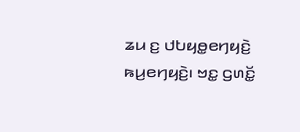ꤘꤣ ꤢ꤬ ꤓꤝꤟꤥ꤭ꤕꤚꤟꤢꤧ꤬ ꤒꤣ꤬ꤕꤚꤟꤢꤧ꤬꤯ ꤠꤢ꤭ ꤞꤛꤢꤩ꤭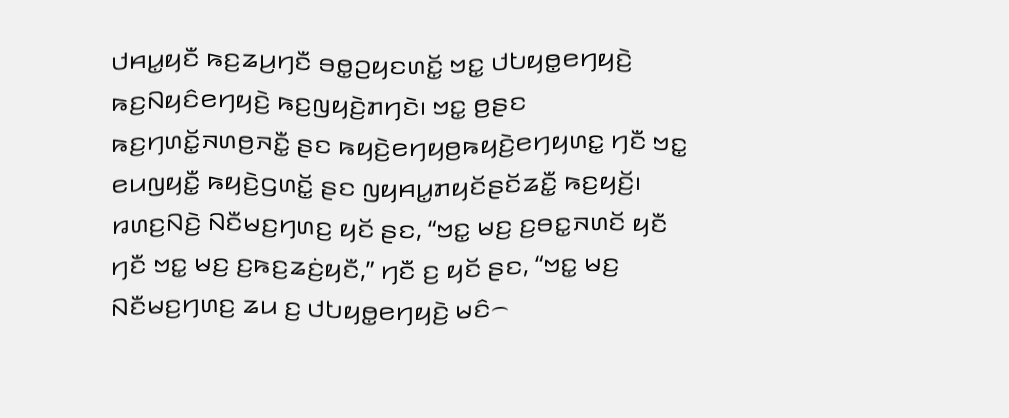ꤓꤌꤣ꤭ꤟꤢꤪ ꤒꤢ꤬ꤘꤣ꤬ꤚꤢꤪ ꤋꤥ꤭ꤑꤟꤢꤛꤢꤩ꤭ ꤠꤢ꤭ ꤓꤝꤟꤥ꤭ꤕꤚꤟꤢꤧ꤬ ꤒꤢ꤬ꤡꤟꤢꤨꤕꤚꤟꤢꤧ꤬ ꤒꤢ꤬ꤜꤟꤢꤧ꤬ꤊꤚꤢꤧ꤯ ꤠꤢ꤭ ꤥ꤬ꤔꤢ ꤒꤢ꤬ꤚꤛꤢꤩ꤭ꤏꤛꤥ꤬ꤏꤢꤪ꤭ ꤔꤢ ꤒꤟꤢꤧ꤬ꤕꤚꤟꤥ꤬ꤒꤟꤢꤧ꤬ꤕꤚꤟꤛꤢ꤭ ꤚꤢꤪ ꤠꤢ꤭ ꤕꤣꤜꤟꤢꤪ꤭ ꤒꤟꤢꤧ꤬ꤞꤛꤢꤩ꤭ ꤔꤢ ꤜꤟꤌꤣ꤭ꤊꤟꤢꤩꤔꤢꤩꤘꤢꤪ꤭ ꤒꤢ꤬ꤟꤢꤩ꤬꤯
ꤙꤛꤢ꤬ꤡꤢꤧ꤬ ꤡꤢꤪꤗꤢ꤬ꤚꤛꤢ꤬ ꤟꤢꤩ ꤔꤢ, “ꤠꤢ꤭ ꤗꤢ꤬ ꤢ꤬ꤋꤢ꤭ꤏꤛꤢꤩ ꤟꤢꤪ ꤚꤢꤪ ꤠꤢ꤭ ꤗꤢ꤬ ꤢ꤬ꤒꤢ꤬ꤘꤢꤦ꤬ꤟꤢꤪ,” ꤚꤢꤪ ꤢ꤬ ꤟꤢꤩ ꤔꤢ, “ꤠꤢ꤭ ꤗꤢ꤬ ꤡꤢꤪꤗꤢ꤬ꤚꤛꤢ꤬ ꤘꤣ ꤢ꤬ ꤓꤝꤟꤥ꤭ꤕꤚꤟꤢꤧ꤬ ꤗꤢꤨ꤮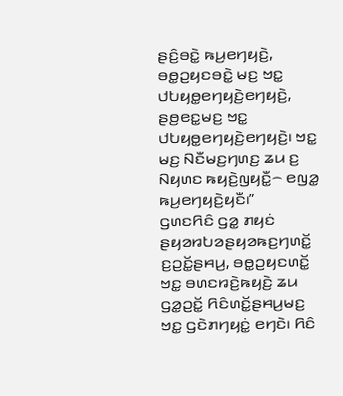ꤔꤢꤨ꤬ꤋꤢꤧ꤭ ꤒꤣ꤬ꤕꤚꤟꤢꤧ꤬, ꤋꤥ꤭ꤑꤟꤢꤋꤢꤧ꤭ ꤗꤢ꤬ ꤠꤢ꤭ ꤓꤝꤟꤥ꤭ꤕꤚꤟꤢꤧ꤬ꤕꤚꤟꤢꤧ꤬, ꤔꤥ꤬ꤕꤢ꤭ꤗꤢ꤬ ꤠꤢ꤭ ꤓꤝꤟꤥ꤭ꤕꤚꤟꤢꤧ꤬ꤕꤚꤟꤢꤧ꤬꤯ ꤠꤢ꤭ ꤗꤢ꤬ ꤡꤢꤪꤗꤢ꤬ꤚꤛꤢ꤬ ꤘꤣ ꤢ꤬ ꤡꤟꤛꤢ ꤒꤟꤢꤧ꤬ꤜꤟꤢꤪ꤭꤮ ꤕꤜꤤ꤭ ꤒꤣ꤬ꤕꤚꤟꤢꤧ꤬ꤟꤢꤪ꤯”
ꤞꤛꤢꤖꤢꤨ ꤞꤤ꤭ ꤊꤟꤢꤦ ꤔꤟꤤꤙꤝꤤꤔꤟꤤꤒꤢ꤬ꤚꤛꤢꤩ꤭ ꤢ꤬ꤑꤢꤩ꤭ꤔꤌꤣ꤬, ꤋꤥ꤭ꤑꤟꤢꤛꤢꤩ꤭ ꤠꤢ꤭ ꤋꤛꤢꤙꤢꤧ꤬ꤒꤟꤢꤧ꤬ ꤘꤣ ꤞꤤ꤭ꤑꤢꤩ꤭ ꤖꤢꤨꤛꤢꤩ꤭ꤔꤌꤣ꤬ꤗꤢ꤬ ꤠꤢ꤭ ꤞꤢꤧꤊꤚꤟꤢꤦ꤭ ꤕꤚꤢꤧ꤯ ꤖꤢꤨ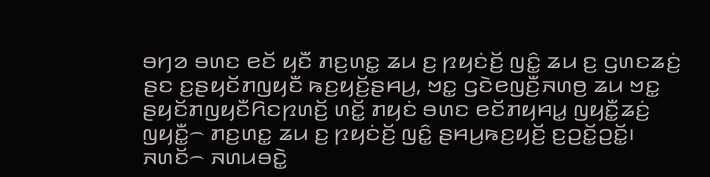ꤋꤚꤤ ꤋꤛꤢ ꤕꤢꤩ ꤟꤢꤪ ꤊꤢ꤬ꤛꤢ꤭ ꤘꤣ ꤢ꤬ ꤐꤟꤢꤦꤢꤩ꤬ ꤜꤢꤨ꤭ ꤘꤣ ꤢ꤬ ꤞꤛꤢꤘꤢꤦ꤬ ꤔꤢ ꤢ꤬ꤔꤟꤢꤩꤊꤜꤟꤢꤪ ꤒꤢ꤬ꤟꤢꤩ꤬ꤔꤌꤣ꤬, ꤠꤢ꤭ ꤞꤢꤧꤕꤜꤢꤪ꤬ꤏꤛꤥ꤬ ꤘꤣ ꤠꤢ꤭ ꤔꤟꤢꤩꤊꤜꤟꤢꤪꤖꤢꤐꤛꤢꤩ꤬ ꤛꤢꤩ꤭ ꤊꤟꤢꤦ ꤋꤛꤢ ꤕꤢꤩꤊꤟꤌꤣ꤭ ꤜꤟꤢꤪ꤭ꤘꤢꤦ꤬ ꤜꤟꤢꤪ꤭꤮ ꤊꤢ꤬ꤛꤢ꤭ ꤘꤣ ꤢ꤬ ꤐꤟꤢꤦꤢꤩ꤬ ꤜꤢꤨ꤭ ꤔꤌꤣ꤬ꤒꤢ꤬ꤟꤢꤩ꤬ ꤢ꤬ꤑꤢꤩ꤭ꤑꤢꤩ꤭꤯
ꤏꤛꤢꤩ꤮ ꤏꤛꤣꤋꤢꤧ꤭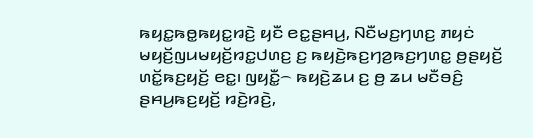ꤒꤟꤢ꤭ꤒꤥ꤭ꤒꤟꤢ꤭ꤙꤢꤧ꤬ ꤟꤢꤪ ꤕꤢ꤭ꤔꤌꤣ꤬, ꤡꤢꤪꤗꤢ꤬ꤚꤛꤢ꤬ ꤊꤟꤢꤦ ꤗꤟꤢꤩ꤬ꤜꤣꤗꤟꤢꤩ꤬ꤙꤢ꤭ꤓꤛꤢ꤬ ꤢ꤬ ꤒꤟꤢꤧ꤬ꤒꤢ꤬ꤚꤤ꤬ꤒꤢ꤬ꤚꤛꤢ꤭ ꤥ꤬ꤔꤟꤢꤩ꤬ ꤛꤢꤩ꤭ꤒꤢ꤬ꤟꤢꤩ꤬ ꤕꤢ꤭꤯ ꤜꤟꤢꤪ꤭꤮ ꤒꤟꤢꤧ꤬ꤘꤣ ꤢ꤬ ꤥ꤬ ꤘꤣ ꤗꤢꤪꤋꤢꤨ꤬ ꤔꤌꤣ꤬ꤒꤢ꤬ꤟꤢꤩ꤬ ꤙꤢꤧ꤬ꤙꤢꤧ꤬,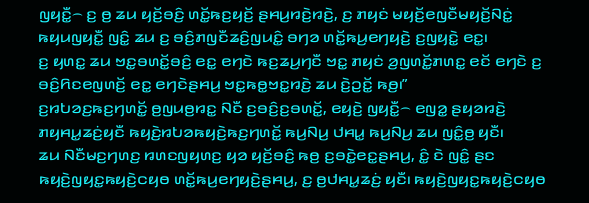ꤜꤟꤢꤪ꤭꤮ ꤢ꤬ ꤥ꤬ ꤘꤣ ꤟꤢꤩ꤬ꤋꤢꤨ꤬ ꤛꤢꤩ꤭ꤒꤢ꤬ꤟꤢꤩ꤬ ꤔꤌꤣ꤬ꤙꤢꤧ꤬ꤙꤢꤧ꤬, ꤢ꤬ ꤊꤟꤢꤦ ꤗꤟꤢꤩ꤬ꤕꤜꤢꤪꤗꤟꤢꤩ꤬ꤡꤢꤦ꤭ ꤒꤟꤣꤜꤟꤢꤪ꤭ ꤜꤢꤨ꤭ ꤘꤣ ꤢ꤬ ꤋꤢꤨ꤬ꤊꤜꤢꤪꤘꤢꤨ꤬ꤜꤣꤢꤨ꤭ ꤋꤚꤤ ꤛꤢꤩ꤭ꤒꤣ꤬ꤕꤚꤟꤢꤧ꤬ ꤢ꤬ꤜꤟꤢꤧ꤭ ꤕꤢ꤭꤯
ꤢ꤬ ꤟꤛꤢ꤭ ꤘꤣ ꤠꤢ꤭ꤋꤛꤢꤩ꤭ꤋꤢꤨ꤬ ꤕꤢ꤭ ꤕꤚꤢꤧ ꤒꤢ꤬ꤘꤣ꤬ꤚꤢꤪ ꤠꤢ꤭ ꤊꤟꤢꤦ ꤤ꤬ꤜꤛꤢꤩ꤭ꤊꤛꤢ꤭ ꤕꤢꤩ ꤕꤚꤢꤧ ꤢ꤬ ꤋꤢꤨ꤬ꤖꤢꤕꤜꤛꤢꤩ꤬ ꤕꤢ꤭ ꤕꤚꤢꤧꤔꤌꤣ꤬ ꤠꤢ꤭ꤒꤥ꤭ꤠꤢ꤭ꤙꤢꤧ꤬ ꤘꤣ ꤢꤧ꤬ꤑꤢꤩ꤭ ꤒꤥ꤬꤯”
ꤢ꤬ꤙꤝꤤꤢ꤬ꤒꤢ꤬ꤚꤛꤢꤩ꤭ ꤥ꤬ꤜꤣꤥ꤬ꤙꤢ꤭ ꤡꤢꤪ ꤢ꤬ꤋꤢꤨ꤬ꤢ꤬ꤋꤛꤢꤩ꤭, ꤕꤟꤢꤧ꤬ ꤜꤟꤢꤪ꤭꤮ ꤕꤜꤤ꤭ ꤔꤟꤤꤙꤢꤧ꤬ ꤊꤟꤌꤣ꤭ꤘꤢꤦ꤬ꤟꤢꤪ ꤒꤟꤢꤧ꤬ꤙꤝꤤꤒꤟꤢꤧ꤬ꤒꤢ꤬ꤚꤛꤢꤩ꤭ ꤒꤣ꤬ꤡꤣ꤬ ꤓꤌꤣ꤭ ꤒꤣ꤬ꤡꤣ꤬ ꤘꤣ ꤜꤢꤨ꤭ꤥ꤬ ꤟꤢꤪ꤯
ꤘꤣ ꤡꤢꤪꤗꤢ꤬ꤚꤛꤢ꤬ ꤙꤛꤢꤜꤟꤛꤢ꤬ ꤟꤤ ꤟꤢꤩ꤬ꤋꤢꤨ꤬ ꤒꤥ꤬ ꤢ꤬ꤋꤢꤧ꤭ꤕꤢ꤭ꤔꤌꤣ꤬, ꤢꤨ꤭ ꤢꤧ ꤜꤢꤨ꤭ ꤔꤢ ꤒꤟꤢꤧ꤬ꤜꤟꤢ꤭ꤒꤟꤢꤧ꤬ꤍꤟꤥ ꤛꤢꤩ꤭ꤒꤣ꤬ꤕꤚꤟꤢꤧ꤬ꤔꤌꤣ꤬, ꤢ꤬ ꤥ꤬ꤓꤌꤣ꤭ꤘꤢꤦ꤬ ꤟꤢꤪ꤯ ꤒꤟꤢꤧ꤬ꤜꤟꤢ꤭ꤒꤟꤢꤧ꤬ꤍꤟꤥ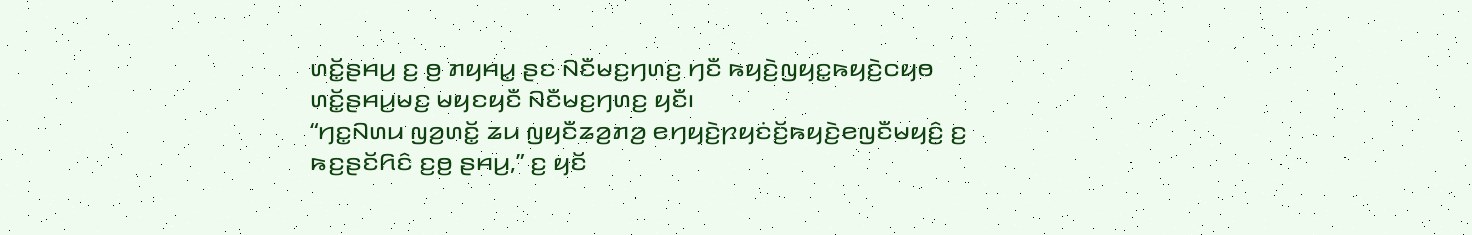ꤛꤢꤩ꤭ꤔꤌꤣ꤬ ꤢ꤬ ꤥ꤬ ꤊꤟꤌꤣ꤭ ꤔꤢ ꤡꤢꤪꤗꤢ꤬ꤚꤛꤢ꤬ ꤚꤢꤪ ꤒꤟꤢꤧ꤬ꤜꤟꤢ꤭ꤒꤟꤢꤧ꤬ꤍꤟꤥ ꤛꤢꤩ꤭ꤔꤌꤣ꤬ꤗꤢ꤬ ꤗꤟꤢꤟꤢꤪ ꤡꤢꤪꤗꤢ꤬ꤚꤛꤢ꤬ ꤟꤢꤪ꤯
“ꤚꤢ꤭ꤡꤛꤣ ꤜꤤ꤬ꤛꤢꤩ꤭ ꤘꤣ ꤜꤟꤢꤪꤘꤤ꤬ꤊꤤ꤬ ꤕꤚꤟꤢꤧ꤬ꤐꤟꤢꤦꤢꤩ꤬ꤒꤟꤢꤧ꤬ꤕꤜꤢꤪꤗꤟꤢꤨ꤬ ꤢ꤬ ꤒꤢ꤬ꤔꤢꤩꤖꤢꤨ ꤢ꤬ꤥ꤬ ꤔꤌꤣ꤬,” ꤢ꤬ ꤟꤢꤩ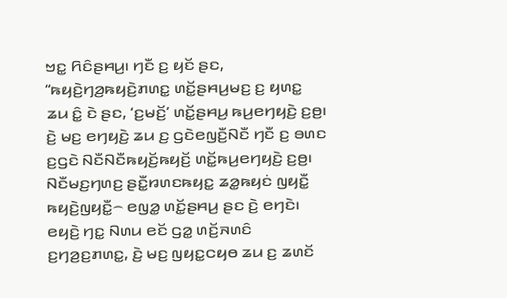ꤠꤢ꤭ ꤖꤢꤨꤔꤌꤣ꤬꤯ ꤚꤢꤪ ꤢ꤬ ꤟꤢꤩ ꤔꤢ, “ꤒꤟꤢꤧ꤬ꤚꤤ꤬ꤒꤟꤢꤧ꤬ꤊꤛꤢ꤭ ꤛꤢꤩ꤭ꤔꤌꤣ꤬ꤗꤢ꤬ ꤢ꤬ ꤟꤛꤢ꤭ ꤘꤣ ꤢꤨ꤭ ꤢꤧ ꤔꤢ, ‘ꤢ꤬ꤗꤢꤩ꤬’ ꤛꤢꤩ꤭ꤔꤌꤣ꤬ ꤒꤣ꤬ꤕꤚꤟꤢꤧ꤬ ꤢ꤬ꤥ꤬꤯ ꤢꤧ꤬ ꤗꤢ꤬ ꤕꤚꤟꤢꤧ꤬ ꤘꤣ ꤢ꤬ ꤞꤢꤧꤕꤜꤢꤪ꤬ꤡꤢꤪ ꤚꤢꤪ ꤢ꤬ ꤋꤛꤢ ꤢ꤬ꤞꤢꤧ ꤡꤢꤪꤡꤢꤪꤒꤟꤢꤩ꤬ꤒꤟꤢꤩ꤬ ꤛꤢꤩ꤭ꤒꤣ꤬ꤕꤚꤟꤢꤧ꤬ ꤢ꤬ꤥ꤬꤯ ꤡꤢꤪꤗꤢ꤬ꤚꤛꤢ꤬ ꤔꤢꤪ꤭ꤙꤛꤢꤒꤟꤢ꤭ ꤘꤤ꤭ꤒꤟꤢꤦ ꤜꤟꤢꤪ꤭ ꤒꤟꤢꤧ꤬ꤜꤟꤢꤪ꤭꤮ ꤕꤜꤤ꤭ ꤛꤢꤩ꤭ꤔꤌꤣ꤬ ꤔꤢ ꤢꤧ꤬ ꤕꤚꤢꤧ꤯
ꤕꤟꤢꤧ꤬ ꤚꤢ꤭ ꤡꤛꤣ ꤕꤢꤩ ꤞꤤ꤭ ꤛꤢꤩ꤬ꤏꤛꤢꤨ ꤢ꤬ꤚꤤ꤬ꤢ꤬ꤊꤛꤢ꤭, ꤢꤧ꤬ ꤗꤢ꤬ ꤜꤟꤢ꤭ꤍꤟꤥ ꤘꤣ ꤢ꤬ ꤘꤛꤢꤩ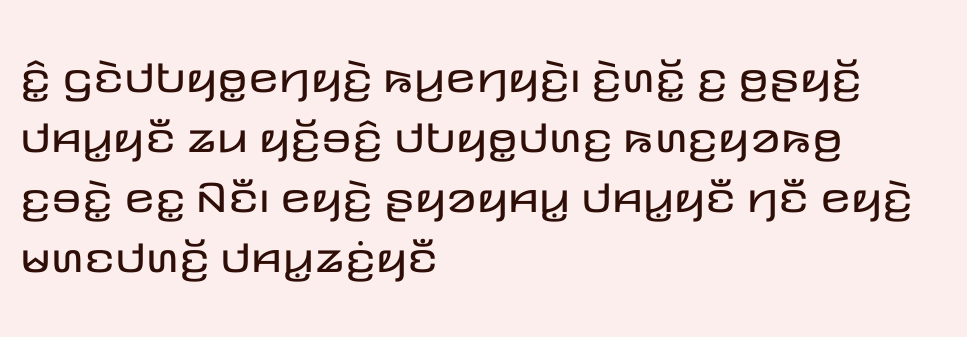ꤢꤨ꤭ ꤞꤢꤧꤓꤝꤟꤥ꤭ꤕꤚꤟꤢꤧ꤬ ꤒꤣ꤬ꤕꤚꤟꤢꤧ꤬꤯ ꤢꤧ꤬ꤛꤢꤩ꤭ ꤢ꤬ ꤥ꤬ꤔꤟꤢꤩ꤬ ꤓꤌꤣ꤭ꤟꤢꤪ ꤘꤣ ꤟꤢꤩ꤬ꤋꤢꤨ꤬ ꤓꤝꤟꤥ꤭ꤓꤛꤢ꤬ ꤒꤛꤢ꤬ꤟꤤꤒꤥ꤬ ꤢ꤬ꤋꤢꤧ꤭ ꤕꤢ꤭ ꤡꤢꤪ꤯ ꤕꤟꤢꤧ꤬ ꤔꤟꤤꤟꤌꤣ꤭ ꤓꤌꤣ꤭ꤟꤢꤪ ꤚꤢꤪ ꤕꤟꤢꤧ꤬ ꤗꤛꤢꤓꤛꤢꤩ꤬ ꤓꤌꤣ꤭ꤘꤢꤦ꤬ꤟꤢꤪ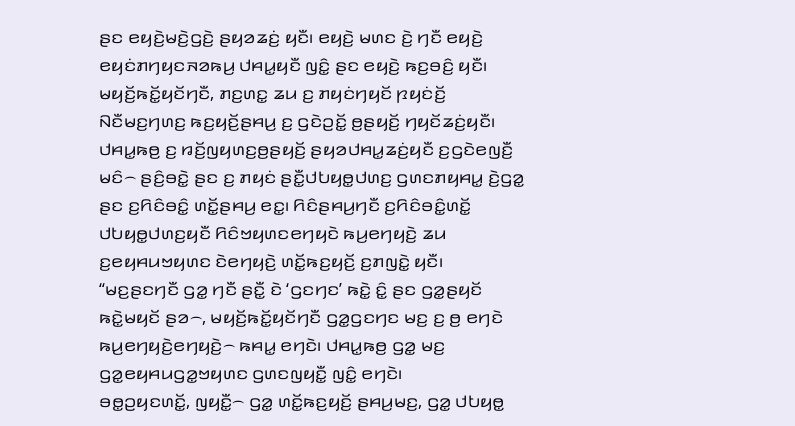ꤔꤢ ꤕꤟꤢꤧ꤬ꤗꤢꤧ꤬ꤞꤢꤧ꤬ ꤔꤟꤤꤘꤢꤦ꤬ ꤟꤢꤪ꤯ ꤕꤟꤢꤧ꤬ ꤗꤛꤢ ꤢꤧ꤬ ꤚꤢꤪ ꤕꤟꤢꤧ꤬ ꤕꤟꤢꤦꤊꤚꤟꤢꤏꤤꤒꤣ꤬ ꤓꤌꤣ꤭ꤟꤢꤪ ꤜꤢꤨ꤭ ꤔꤢ ꤕꤟꤢꤧ꤬ ꤒꤢ꤬ꤋꤢꤨ꤬ ꤟꤢꤪ꤯
ꤗꤟꤢꤩ꤬ꤒꤢꤩ꤭ꤟꤢꤩꤚꤢꤪ, ꤊꤢ꤬ꤛꤢ꤭ ꤘꤣ ꤢ꤬ ꤊꤟꤢꤦꤚꤟꤢꤩ ꤐꤟꤢꤦꤢꤩ꤬ ꤡꤢꤪꤗꤢ꤬ꤚꤛꤢ꤬ ꤒꤢ꤬ꤟꤢꤩ꤬ꤔꤌꤣ꤬ ꤢ꤬ ꤞꤢꤧꤑꤢꤩ꤭ ꤥ꤬ꤔꤟꤢꤩ꤬ ꤚꤟꤢꤩꤘꤢꤦ꤬ꤟꤢꤪ꤯ ꤓꤌꤣ꤭ꤒꤥ꤬ ꤢ꤬ ꤙꤢꤩ꤬ꤜꤟꤛꤢ꤬ꤥ꤬ꤔꤟꤢꤩ꤬ ꤔꤟꤤꤓꤌꤣ꤭ꤘꤢꤦ꤬ꤟꤢꤪ ꤢ꤬ꤞꤢꤧꤕꤜꤢꤪ꤬ ꤗꤢꤨ꤮ ꤔꤢꤨ꤬ꤋꤢꤧ꤭ ꤔꤢ ꤢ꤬ ꤊꤟꤢꤦ ꤔꤢꤪ꤭ꤓꤝꤟꤥ꤭ꤓꤛꤢ꤬ ꤞꤛꤢꤊꤟꤌꤣ꤭ ꤢꤧ꤬ꤞꤤ꤭ ꤔꤢ ꤢ꤬ꤖꤢꤨꤋꤢꤨ꤭ ꤛꤢꤩ꤭ꤔꤌꤣ꤬ ꤕꤢ꤭꤯ ꤖꤢꤨꤔꤌꤣ꤬ꤚꤢꤪ ꤢ꤬ꤖꤢꤨꤋꤢꤨ꤭ꤛꤢꤩ꤭ ꤓꤝꤟꤥ꤭ꤓꤛꤢ꤬ꤟꤢꤪ ꤖꤢꤨꤠꤟꤛꤢꤕꤚꤟꤢꤧ ꤒꤣ꤬ꤕꤚꤟꤢꤧ꤬ ꤘꤣ ꤢ꤬ꤕꤟꤌꤣꤠꤟꤛꤢ ꤢꤧꤕꤚꤟꤢꤧ꤬ ꤛꤢꤩ꤭ꤒꤢ꤬ꤟꤢꤩ꤬ ꤢ꤬ꤊꤜꤢꤧ꤭ ꤟꤢꤪ꤯
“ꤗꤢ꤬ꤔꤢꤚꤢꤪ ꤞꤤ꤭ ꤚꤢꤪ ꤔꤢꤪ꤭ ꤢꤧ ‘ꤞꤢꤚꤢ’ ꤒꤢꤧ꤭ ꤢꤨ꤭ ꤔꤢ ꤞꤤ꤭ꤔꤟꤢꤩ ꤒꤢꤧ꤭ꤗꤟꤢꤩ ꤔꤤ꤮, ꤗꤟꤢꤩ꤬ꤒꤢꤩ꤭ꤟꤢꤩꤚꤢꤪ ꤞꤤ꤭ꤞꤢꤚꤢ ꤗꤢ꤬ ꤢ꤬ ꤥ꤬ ꤕꤚꤢꤧ ꤒꤣ꤬ꤕꤚꤟꤢꤧ꤬ꤕꤚꤟꤢꤧ꤬꤮ ꤒꤌꤣ꤭ ꤕꤚꤢꤧ꤯ ꤓꤌꤣ꤭ꤒꤥ꤬ ꤞꤤ꤭ ꤗꤢ꤬ ꤞꤤ꤭ꤕꤟꤌꤣꤞꤤ꤭ꤠꤟꤛꤢ ꤞꤛꤢꤜꤟꤢꤪ꤭ ꤜꤢꤨ꤭ ꤕꤚꤢꤧ꤯
ꤋꤥ꤭ꤑꤟꤢꤛꤢꤩ꤭, ꤜꤟꤢꤪ꤭꤮ ꤞꤤ꤭ ꤛꤢꤩ꤭ꤒꤢ꤬ꤟꤢꤩ꤬ ꤔꤌꤣ꤬ꤗꤢ꤬, ꤞꤤ꤭ ꤓꤝꤟꤥ꤭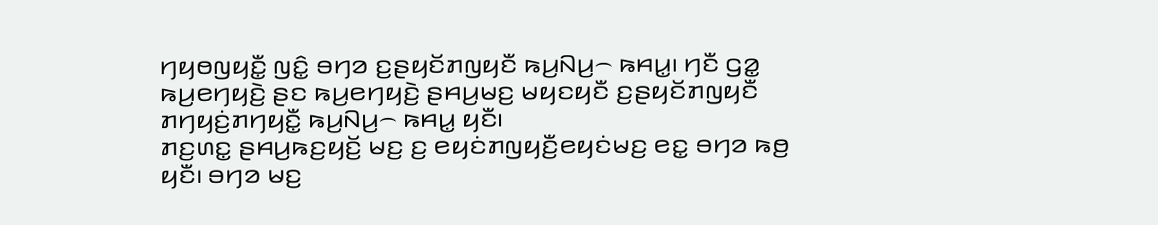ꤚꤟꤥꤜꤟꤢꤪ꤭ ꤜꤢꤨ꤭ ꤋꤚꤤ ꤢ꤬ꤔꤟꤢꤩꤊꤜꤟꤢꤪ ꤒꤣ꤬ꤡꤣ꤬꤮ ꤒꤌꤣ꤭꤯ ꤚꤢꤪ ꤞꤤ꤭ ꤒꤣ꤬ꤕꤚꤟꤢꤧ꤬ ꤔꤢ ꤒꤣ꤬ꤕꤚꤟꤢꤧ꤬ ꤔꤌꤣ꤬ꤗꤢ꤬ ꤗꤟꤢꤟꤢꤪ ꤢ꤬ꤔꤟꤢꤩꤊꤜꤟꤢꤪ ꤊꤚꤟꤢꤦ꤬ꤊꤚꤟꤢꤪ꤭ ꤒꤣ꤬ꤡꤣ꤬꤮ ꤒꤌꤣ꤭ ꤟꤢꤪ꤯
ꤊꤢ꤬ꤛꤢ꤭ ꤔꤌꤣ꤬ꤒꤢ꤬ꤟꤢꤩ꤬ ꤗꤢ꤬ ꤢ꤬ ꤕꤟꤢꤦꤊꤜꤟꤢꤪ꤬ꤕꤟꤢꤦꤗꤢ꤬ ꤕꤢ꤭ ꤋꤚꤤ ꤒꤥ꤬ ꤟꤢꤪ꤯ ꤋꤚꤤ ꤗꤢ꤬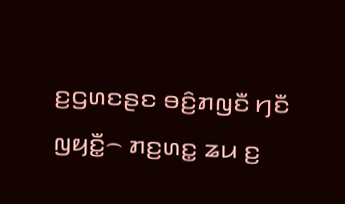ꤢ꤬ꤞꤛꤢꤔꤢ ꤋꤢꤨ꤬ꤊꤜꤢꤪ ꤚꤢꤪ ꤜꤟꤢꤪ꤭꤮ ꤊꤢ꤬ꤛꤢ꤭ ꤘꤣ ꤢ꤬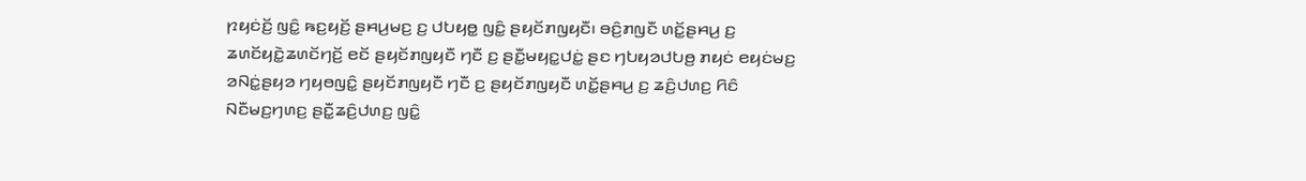ꤐꤟꤢꤦꤢꤩ꤬ ꤜꤢꤨ꤭ ꤒꤢ꤬ꤟꤢꤩ꤬ ꤔꤌꤣ꤬ꤗꤢ꤬ ꤢ꤬ ꤓꤝꤟꤥ꤭ ꤜꤢꤨ꤭ ꤔꤟꤢꤩꤊꤜꤟꤢꤪ꤯ ꤋꤢꤨ꤬ꤊꤜꤢꤪ ꤛꤢꤩ꤭ꤔꤌꤣ꤬ ꤢ꤬ ꤘꤛꤢꤩꤟꤢꤧ꤭ꤘꤛꤢꤩꤚꤢꤩ꤬ ꤕꤢꤩ ꤔꤟꤢꤩꤊꤜꤟꤢꤪ ꤚꤢꤪ ꤢ꤬ ꤔꤢꤪ꤭ꤗꤟꤢ꤭ꤓꤢꤦ꤭ ꤔꤢ ꤚꤝꤟꤤꤓꤝꤥ꤬ ꤊꤟꤢꤦ ꤕꤟꤢꤦꤗꤢ꤬ ꤤꤡꤢꤦ꤭ꤔꤟꤤ ꤚꤟꤥꤜꤢꤨ꤭ ꤔꤟꤢꤩꤊꤜꤟꤢꤪ ꤚꤢꤪ ꤢ꤬ ꤔꤟꤢꤩꤊꤜꤟꤢꤪ ꤛꤢꤩ꤭ꤔꤌꤣ꤬ ꤢ꤬ ꤘꤢꤨ꤬ꤓꤛꤢ꤬ ꤖꤢꤨ ꤡꤢꤪꤗꤢ꤬ꤚꤛꤢ꤬ ꤔꤢꤪ꤭ꤘꤢꤨ꤬ꤓꤛꤢ꤬ ꤜꤢꤨ꤭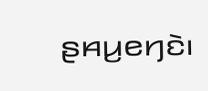ꤔꤌꤣ꤬ꤕꤚꤢꤧ꤯